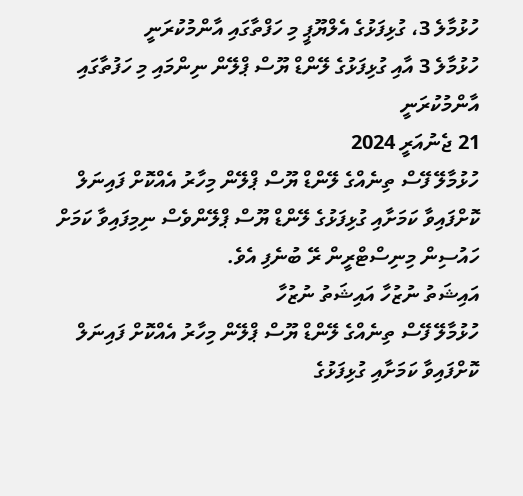ހުޅުމާލެ 3، ގުޅިފަޅުގެ އެލްޔޫޕީ މި ހަފްތާގައި އާންމުކުރަނީ
ހުޅުމާލެ 3 އާއި ގުޅިފަޅުގެ ލޭންޑް ޔޫސް ޕްލޭން ނިންމައި މި ހަފުތާގައި އާންމުކުރަނީ
21 ޖެނުއަރީ 2024
ހުޅުމާލޭ ފޭސް ތިނެއްގެ ލޭންޑް ޔޫސް ޕްލޭން މިހާރު އެއްކޮށް ފައިނަލް ކޮށްފައިވާ ކަމަށާއި ގުޅިފަޅުގެ ލޭންޑް ޔޫސް ޕްލޭންވެސް ނިމިފައިވާ ކަމަށް ހައުސިން މިނިސްޓްރީން ރޭ ބުނެފި އެވެ.
އައިޝަތު ނުޒުހާ އައިޝަތު ނުޒުހާ
ހުޅުމާލޭ ފޭސް ތިނެއްގެ ލޭންޑް ޔޫސް ޕްލޭން މިހާރު އެއްކޮށް ފައިނަލް ކޮށްފައިވާ ކަމަށާއި ގުޅިފަޅުގެ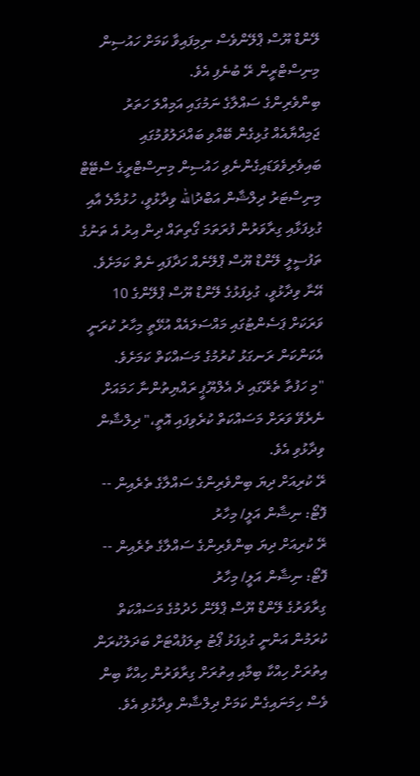ލޭންޑް ޔޫސް ޕްލޭންވެސް ނިމިފައިވާ ކަމަށް ހައުސިން މިނިސްޓްރީން ރޭ ބުނެފި އެވެ.
ބިންވެރިންގެ ސައްލާގެ ނަމުގައި އަމިއްލަ ހަތަރު ޖަމިއްޔާއެއް ގުޅިގެން ބޭއްވި ބައްދަލުވުމުގައި ބައިވެރިވެވަޑައިގެންނެވި ހައުސިން މިނިސްޓްރީގެ ސްޓޭޓް މިނިސްޓަރު ދިލްޝާން އަބްދުالله ވިދާޅުވީ، ހުޅުމާލެ އާއި ގުޅިފަޅާއި ގިރާވަރުން ފުރަތަމަ ގޯތިތައް ދިން އިރު އެ ތަނުގެ ތަފުސީލީ ލޭންޑް ޔޫސް ޕްލޭނެއް ހަދާފައި ނެތް ކަމަށެވެ.
އޭނާ ވިދާޅުވީ، ގުޅިފަޅުގެ ލޭންޑް ޔޫސް ޕްލޭންގެ 10 ވަރަކަށް ޕަސެންޓުގައި މައްސަލައެއް އުޅޭތީ މިހާރު ކުރަނީ އެކަންކަން ރަނގަޅު ކުރުމުގެ މަސައްކަތް ކަމަށެވެ.
"މި ހަފުތާ ތެރޭގައި ދެ އެލްޔޫޕީ ރައްޔިތުންނާ ހަމައަށް ނެރެވޭ ވަރަށް މަސައްކަތް ކުރެވިފައި އޮތީ،" ދިލްޝާން ވިދާޅުވި އެވެ.
ރޭ ކުރިއަށް ދިޔަ ބިންވެރިންގެ ސައްލާގެ ތެރެއިން -- ފޮޓޯ: ނިޝާން އަލީ/ މިހާރު
ރޭ ކުރިއަށް ދިޔަ ބިންވެރިންގެ ސައްލާގެ ތެރެއިން -- ފޮޓޯ: ނިޝާން އަލީ/ މިހާރު
ގިރާވަރުގެ ލޭންޑް ޔޫސް ޕްލޭން ހެދުމުގެ މަސައްކަތް ކުރަމުން އަންނީ ގުޅިފަޅު ޕޯޓު ތިލަފުއްޓަށް ބަދަލުކުރަން އިތުރަށް ހިއްކާ ބިމާއި އިތުރަށް ގިރާވަރުން ހިއްކާ ބިން ވެސް ހިމަނައިގެން ކަމަށް ދިލްޝާން ވިދާޅުވި އެވެ.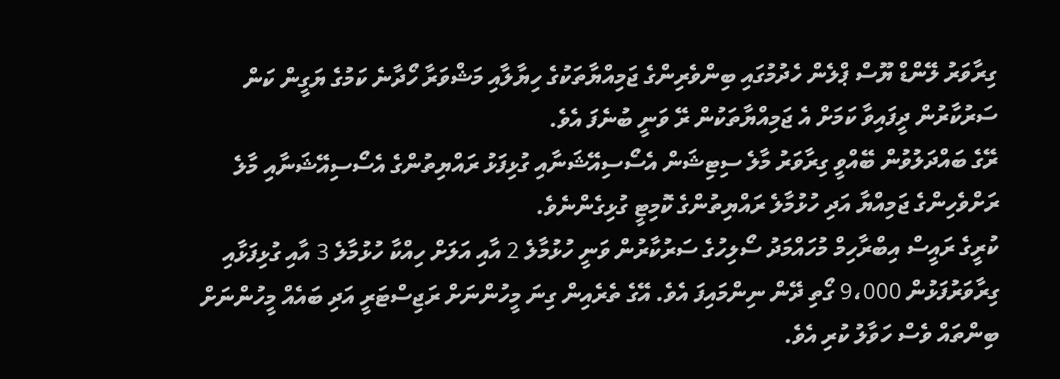ގިރާވަރު ލޭންޑް ޔޫސް ޕްލެން ހެދުމުގައި ބިންވެރިންގެ ޖަމިއްޔާތަކުގެ ހިޔާލާއި މަޝްވަރާ ހޯދާނެ ކަމުގެ ޔަގީން ކަން ސަރުކާރުން ދީފައިވާ ކަމަށް އެ ޖަމިއްޔާތަކުން ރޭ ވަނީ ބުނެފަ އެވެ.
ރޭގެ ބައްދަލުވުން ބޭއްވީ ގިރާވަރު މާލެ ސިޓިޝަން އެސޯސިއޭޝަނާއި ގުޅިފަޅު ރައްޔިތުންގެ އެސޯސިއޭޝަނާއި މާލެ ރަށްވެހިންގެ ޖަމިއްޔާ އަދި ހުޅުމާލެ ރައްޔިތުންގެ ކޮމިޓީ ގުޅިގެންނެވެ.
ކުރީގެ ރައީސް އިބްރާހިމް މުހައްމަދު ސޯލިހުގެ ސަރުކާރުން ވަނީ ހުޅުމާލެ 2 އާއި އަލަށް ހިއްކާ ހުޅުމާލެ 3 އާއި ގުޅިފަޅާއި ގިރާވަރުފަޅުން 9،000 ގޯތި ދޭން ނިންމައިފަ އެވެ. އޭގެ ތެރެއިން ގިނަ މީހުންނަށް ރަޖިސްޓަރީ އަދި ބައެއް މީހުންނަށް ބިންތައް ވެސް ހަވާލު ކުރި އެވެ.